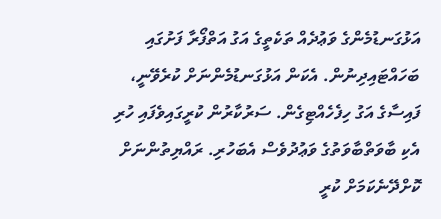އަޅުގަނޑުމެންގެ ވަޢުދެއް ތަކެތީގެ އަގު އަތްފޯރާ ފަށުގައި ބަހައްޓައިދިނުން. އެކަން އަޅުގަނޑުމެންނަށް ކުރެވޭނީ، ފައިސާގެ އަގު ހިފެހެއްޓިގެން. ސަރުކާރުން ކުރީގައިވެފައި ހުރި އެކި ބާވަތްބާވަތުގެ ވަޢުދުވެސް އެބަހުރި. ރައްޔިތުންނަށް ކޮށްދޭނެކަމަށް ކުރީ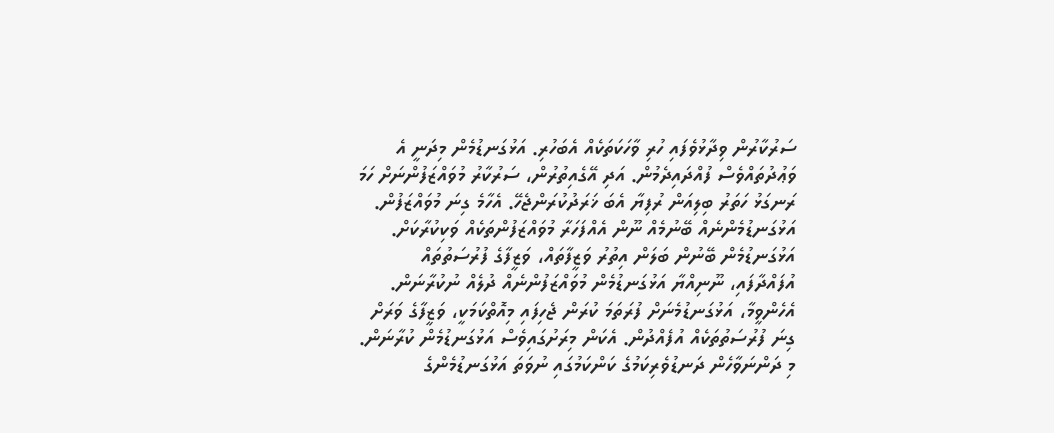ސަރުކާރުން ވިދާޅުވެފައި ހުރި ވާހަކަތަކެއް އެބަހުރި. އަޅުގަނޑުމެން މިދަނީ އެ ވަޢުދުތައްވެސް ފުއްދައިދެމުން. އަދި އޭގެއިތުރުން، ސަރުކާރު މުވައްޒަފުންނަށް ހަމަ ރަނގަޅު ހަތަރު ބިލިއަން ރުފިޔާ އެބަ ޚަރަދުކުރަންޖެހޭ. އެހާމެ ގިނަ މުވައްޒަފުން. އަޅުގަނޑުމެންނެއް ބޭނުމެއް ނޫން އެއްފަހަރާ މުވައްޒަފުންތަކެއް ވަކިކުރާކަށް. އަޅުގަނޑުމެން ބޭނުން ބަލަން އިތުރު ވަޒީފާތައް، ވަޒީފާގެ ފުރުސަތުތައް އުފައްދާފައި، ނޫނިއްޔާ އަޅުގަނޑުމެން މުވައްޒަފުންނެއް ދުލެއް ނުކުރާނަން.
އެހެންވީމާ، އަޅުގަނޑުމެނަށް ފުރަތަމަ ކުރަން ޖެހިފައި މިއޮތްކަމަކީ، ވަޒީފާގެ ވަރަށް ގިނަ ފުރުސަތުތަކެއް އުފެއްދުން. އެކަން މިރަށުގައިވެސް އަޅުގަނޑުމެން ކުރާނަން. މި ދަންނަވާހެން ދަނޑުވެރިކަމުގެ ކަންކަމުގައި ނުވަތަ އަޅުގަނޑުމެންގެ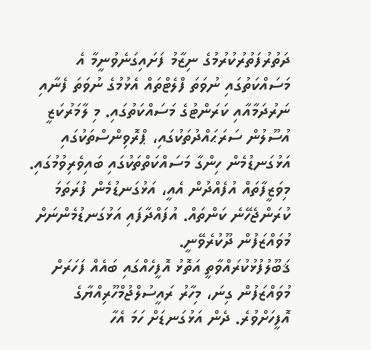ދަތުރުފަތުރުކުރުމުގެ ނިޒާމު ފަށައިގަނެވުނީމާ އެ މަސައްކަތުގައި ނުވަތަ ފްލެޓްތައް އެޅުމުގެ ނުވަތަ ފެނާއި ނަރުދަމާއާއި ކަރަންޓުގެ މަސައްކަތުގައި. މި ލާމަރުކަޒީ އުސޫލުން ސަރަޙައްދުތަކުގައި، ޕްރޮވިންސްތަކުގައި އަޅުގަނޑުމެން ހިންގާ މަސައްކަތްތަކުގައި ބައިވެރިވުމުގައި. މިވަޒީފާތައް އުފެއްދުން އެއީ، އަޅުގަނޑުމެން ފުރަތަމަ ކުރަންޖެހޭނެ ކަންތައް. އުފައްދާފައި އަޅުގަނޑުމެންނަށް މުވައްޒަފުން ދޫކުރެވޭނީ.
ޤަބޫލުފުޅުކުރައްވާތީ އަތޮޅު އޮފީހެއްގައި ބައެއް ފަހަރަށް މުވައްޒަފުން ގިނަ، މިހާރު ރައީސުލްޖުމްހޫރިއްޔާގެ އޮފީހަށްވުރެ. ދެން އަޅުގަނޑަށް ހަމަ އެހާ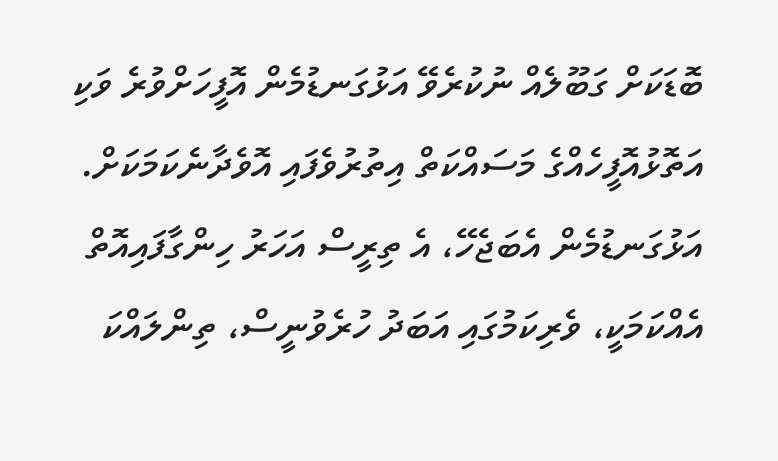ބޮޑަކަށް ގަބޫލެއް ނުކުރެވޭ އަޅުގަނޑުމެން އޮފީހަށްވުރެ ވަކި އަތޮޅުއޮފީހެއްގެ މަސައްކަތް އިތުރުވެފައި އޮވެދާނެކަމަކަށް. އަޅުގަނޑުމެން އެބަޖެހޭ، އެ ތިރީސް އަހަރު ހިންގާފައިއޮތް އެއްކަމަކީ، ވެރިކަމުގައި އަބަދު ހުރެވުނީސް، ތިންލައްކަ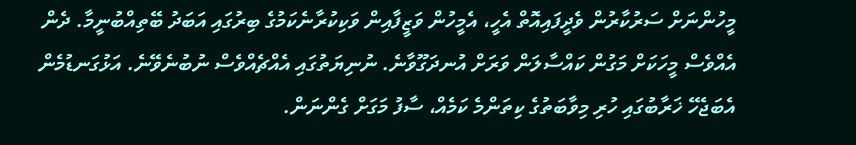މީހުންނަށް ސަރުކާރުން ވެދީފައިއޮތް އެހީ، އެމީހުން ވަޒީފާއިން ވަކިކުރާނެކަމުގެ ބިރުގައި އަބަދު ބޭތިއްބުނީމާ. ދެން އެއްވެސް މީހަކަށް މަގުން ކައްސާލަން ވަރަށް އުނދަގޫވާނެ. ނުނިޔަތުގައި އެއްޗެއްވެސް ނުބުނެވޭނެ. އަޅުގަނޑުމެން އެބަޖެހޭ ޚަރާބުގައި ހުރި މިވާބަތުގެ ކިތަންމެ ކަމެއް، ސާފު މަގަށް ގެންނަން.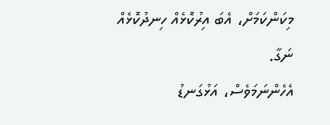މިކަންކަމަށް، އެބަ އިރުކޮޅެއް ހިނދުކޮޅެއް ނަގާ.
އެހެންނަމަވެސް، އަޅުގަނޑު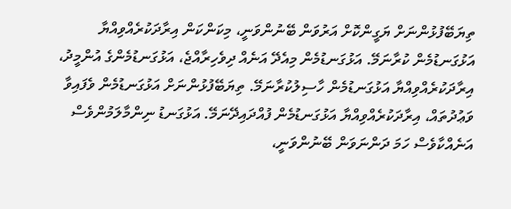ތިޔަބޭފުޅުންނަށް ޔަގީންކޮށް އަރުވަން ބޭނުންވަނީ، މިކަންކަން އިރާދަކުރެއްވިއްޔާ އަޅުގަނޑުމެން ކުރާނަމޭ. އަޅުގަނޑުމެން މިއެދޭ އަނެއް ދިވެހިރާއްޖެ، އަޅުގަނޑުމެންގެ އުންމީދު، އިރާދަކުރެއްވިއްޔާ އަޅުގަނޑުމެން ހާސިލުކުރާނަމޭ. ތިޔަބޭފުޅުންނަށް އަޅުގަނޑުމެން ވެފައިވާ ވަޢުދުތައް، އިރާދަކުރެއްވިއްޔާ އަޅުގަނޑުމެން ފުއްދައިދޭނަމޭ. އަޅުގަނޑު ނިންމާލަމުންވެސް އަނެއްކާވެސް ހަމަ ދަންނަވަން ބޭނުންވަނީ،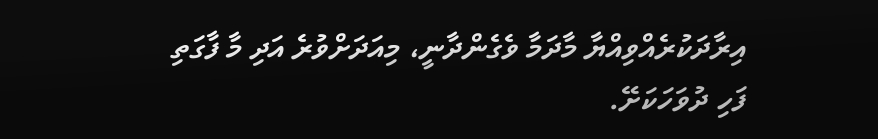އިރާދަކުރެއްވިއްޔާ މާދަމާ ވެގެންދާނީ، މިއަދަށްވުރެ އަދި މާ ފާގަތި ފަހި ދުވަހަކަށޭ.